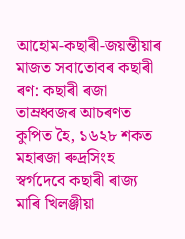আহোম-কছাৰী-জয়ন্তীয়াৰ মাজত সবাতোবৰ কছাৰী ৰণ: কছাৰী ৰজা তাম্ৰধ্বজৰ আচৰণত কুপিত হৈ, ১৬২৮ শকত মহাৰজা ৰুদ্ৰসিংহ স্বৰ্গদেবে কছাৰী ৰাজ্য মাৰি খিলঞ্জীয়া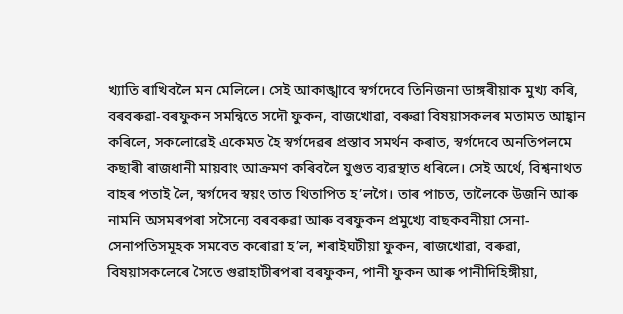খ্যাতি ৰাখিবলৈ মন মেলিলে। সেই আকাঙ্খাবে স্বর্গদেবে তিনিজনা ডাঙ্গৰীয়াক মুখ্য কৰি, বৰবৰুৱা-বৰফুকন সমন্বিতে সদৌ ফুকন, বাজখোৱা, বৰুৱা বিষয়াসকলৰ মতামত আহ্বান কৰিলে, সকলোৱেই একেমত হৈ স্বৰ্গদেৱৰ প্রস্তাব সমর্থন কৰাত, স্বৰ্গদেবে অনতিপলমে কছাৰী ৰাজধানী মায়বাং আক্রমণ কৰিবলৈ যুগুত ব্যৱস্থাত ধৰিলে। সেই অর্থে, বিশ্বনাথত বাহৰ পতাই লৈ, স্বর্গদেব স্বয়ং তাত থিতাপিত হ’লগৈ। তাৰ পাচত, তালৈকে উজনি আৰু নামনি অসমৰপৰা সসৈন্যে বৰবৰুৱা আৰু বৰফুকন প্ৰমুখ্যে বাছকবনীয়া সেনা-সেনাপতিসমূহক সমবেত কৰোৱা হ’ল, শৰাইঘটীয়া ফুকন, ৰাজখোৱা, বৰুৱা, বিষয়াসকলেৰে সৈতে গুৱাহাটীৰপৰা বৰফুকন, পানী ফুকন আৰু পানীদিহিঙ্গীয়া,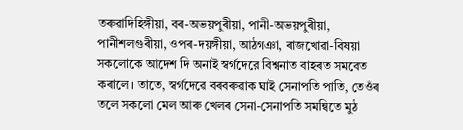তৰুৱাদিহিঙ্গীয়া, বৰ-অভয়পুৰীয়া, পানী-অভয়পুৰীয়া, পানীশলগুৰীয়া, ওপৰ-দয়ঙ্গীয়া, আঠগঞা, ৰাজখোৱা-বিষয়া সকলোকে আদেশ দি অনাই স্বর্গদেরে বিশ্বনাত বাহৰত সমবেত কৰালে। তাতে, স্বৰ্গদেৱে বৰবৰুৱাক ঘাই সেনাপতি পাতি, তেওঁৰ তলে সকলো মেল আৰু খেলৰ সেনা-সেনাপতি সমন্বিতে মুঠ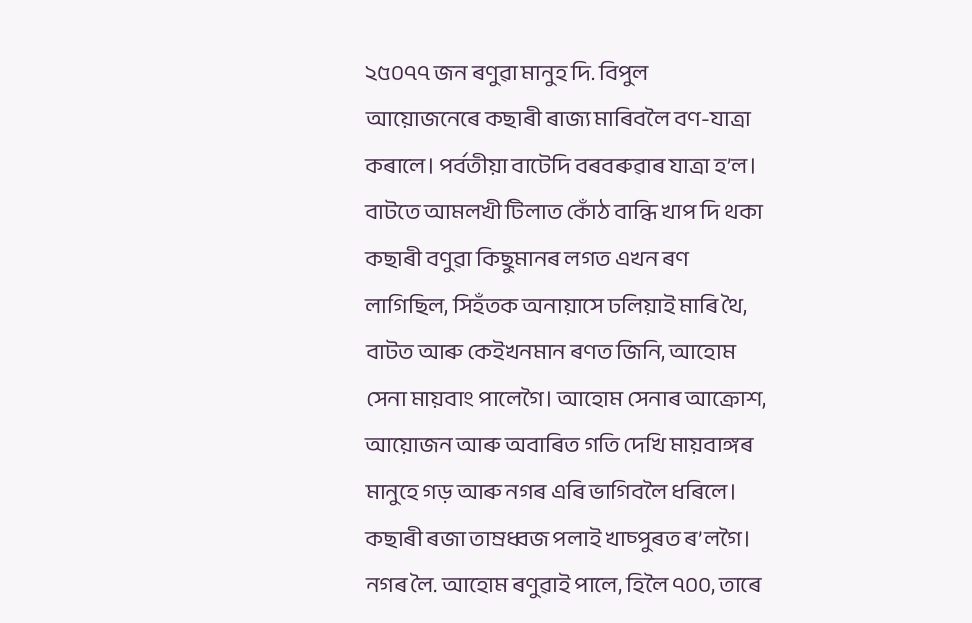২৫০৭৭ জন ৰণুৱা মানুহ দি. বিপুল আয়োজনেৰে কছাৰী ৰাজ্য মাৰিবলৈ বণ-যাত্রা কৰালে। পৰ্বতীয়া বাটেদি বৰবৰুৱাৰ যাত্ৰা হ’ল। বাটতে আমলখী টিলাত কোঁঠ বান্ধি খাপ দি থকা কছাৰী বণুৱা কিছুমানৰ লগত এখন ৰণ লাগিছিল, সিহঁতক অনায়াসে ঢলিয়াই মাৰি থৈ, বাটত আৰু কেইখনমান ৰণত জিনি, আহোম সেনা মায়বাং পালেগৈ। আহোম সেনাৰ আক্রোশ, আয়োজন আৰু অবাৰিত গতি দেখি মায়বাঙ্গৰ মানুহে গড় আৰু নগৰ এৰি ভাগিবলৈ ধৰিলে। কছাৰী ৰজা তাম্ৰধ্বজ পলাই খাচ্পুৰত ৰ’লগৈ। নগৰ লৈ. আহোম ৰণুৱাই পালে, হিলৈ ৭০০, তাৰে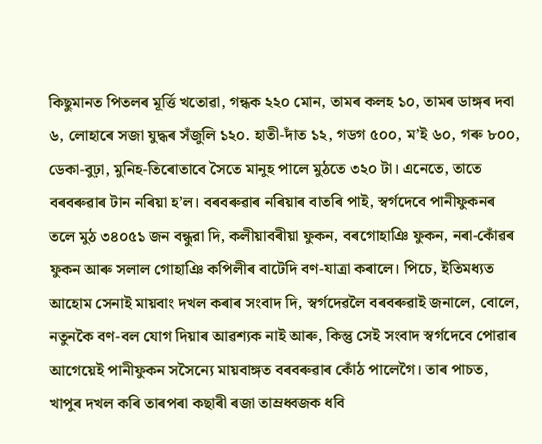কিছুমানত পিতলৰ মূৰ্ত্তি খতোৱা, গন্ধক ২২০ মোন, তামৰ কলহ ১০, তামৰ ডাঙ্গৰ দবা ৬, লোহাৰে সজা যুদ্ধৰ সঁজুলি ১২০. হাতী-দাঁত ১২, গডগ ৫০০, ম’ই ৬০, গৰু ৮০০, ডেকা-বুঢ়া, মুনিহ-তিৰোতাবে সৈতে মানুহ পালে মুঠতে ৩২০ টা। এনেতে, তাতে বৰবৰুৱাৰ টান নৰিয়া হ’ল। বৰবৰুৱাৰ নৰিয়াৰ বাতৰি পাই, স্বৰ্গদেবে পানীফুকনৰ তলে মুঠ ৩৪০৫১ জন বন্ধুরা দি, কলীয়াবৰীয়া ফুকন, বৰগোহাঞি ফুকন, নৰা-কোঁৱৰ ফুকন আৰু সলাল গোহাঞি কপিলীৰ বাটেদি বণ-যাত্ৰা কৰালে। পিচে, ইতিমধ্যত আহোম সেনাই মায়বাং দখল কৰাৰ সংবাদ দি, স্বৰ্গদেৱলৈ বৰবৰুৱাই জনালে, বোলে, নতুনকৈ বণ-বল যোগ দিয়াৰ আৱশ্যক নাই আৰু, কিন্তু সেই সংবাদ স্বর্গদেবে পোৱাৰ আগেয়েই পানীফুকন সসৈন্যে মায়বাঙ্গত বৰবৰুৱাৰ কোঁঠ পালেগৈ। তাৰ পাচত, খাপুৰ দখল কৰি তাৰপৰা কছাৰী ৰজা তাম্ৰধ্বজক ধবি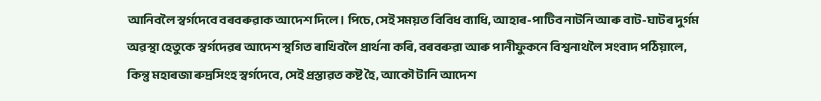আনিবলৈ স্বর্গদেবে বৰবৰুৱাক আদেশ দিলে। পিচে, সেই সময়ত বিবিধ ব্যাধি, আহাৰ-পাটিব নাটনি আৰু বাট-ঘাটৰ দুৰ্গম অৱস্থা হেতুকে স্বৰ্গদেৱৰ আদেশ স্থগিত ৰাখিবলৈ প্ৰাৰ্থনা কৰি, বৰবৰুৱা আৰু পানীফুকনে বিশ্বনাথলৈ সংবাদ পঠিয়ালে, কিন্তু মহাৰজা ৰুদ্ৰসিংহ স্বৰ্গদেবে, সেই প্ৰস্তাৱত কষ্ট হৈ, আকৌ টানি আদেশ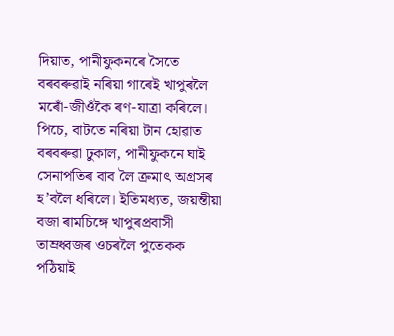দিয়াত, পানীফুকনৰে সৈতে বৰবৰুৱাই নৰিয়া গাৰেই খাপুৰলৈ মৰোঁ-জীওঁকৈ ৰণ-যাত্ৰা কৰিলে। পিচে, বাটতে নৰিয়া টান হোৱাত বৰবৰুৱা ঢুকাল, পানীফুকনে ঘাই সেনাপতিৰ বাব লৈ ক্ৰমাৎ অগ্রসৰ হ’বলৈ ধৰিলে। ইতিমধ্যত, জয়ন্তীয়া বজা ৰামচিঙ্গে খাপুৰপ্ৰবাসী তাম্ৰধ্বজৰ ওচৰলৈ পুতেকক পঠিয়াই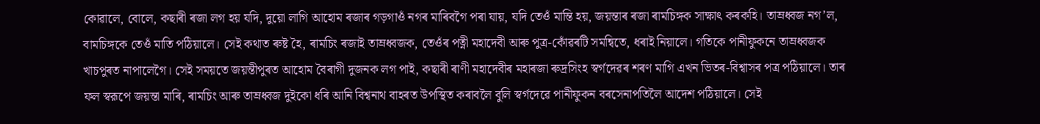কোৱালে, বোলে, কছাৰী ৰজা লগ হয় যদি, দুয়ো লাগি আহোম ৰজাৰ গড়গাওঁ নগৰ মাৰিবগৈ পৰা যায়, যদি তেওঁ মান্তি হয়, জয়ন্তাৰ ৰজা ৰামচিঙ্গক সাক্ষাৎ কৰকহি। তাম্ৰধ্বজ নগ’ল, বামচিঙ্গকে তেওঁ মাতি পঠিয়ালে। সেই কথাত ৰুষ্ট হৈ, ৰামচিং ৰজাই তাম্রধ্বজক, তেওঁৰ পত্নী মহাদেবী আৰু পুত্র-কোঁৱৰটি সমন্বিতে, ধৰাই নিয়ালে। গতিকে পানীফুকনে তাম্ৰধ্বজক খাচপুৰত নাপালেগৈ। সেই সময়তে জয়ন্তীপুৰত আহোম বৈৰাগী দুজনক লগ পাই, কছাৰী ৰাণী মহাদেবীৰ মহাৰজা ৰুদ্ৰসিংহ স্বৰ্গদেৱৰ শৰণ মাগি এখন ভিতৰ-বিশ্বাসৰ পত্ৰ পঠিয়ালে। তাৰ ফল স্বরূপে জয়ন্তা মাৰি, ৰামচিং আৰু তাম্ৰধ্বজ দুইকো ধৰি আনি বিশ্বনাথ বাহৰত উপস্থিত কৰাবলৈ বুলি স্বৰ্গদেৱে পানীফুকন বৰসেনাপতিলৈ আদেশ পঠিয়ালে। সেই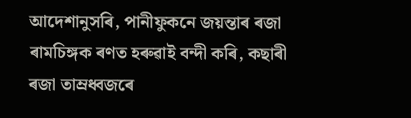আদেশানুসৰি, পানীফুকনে জয়ন্তাৰ ৰজা ৰামচিঙ্গক ৰণত হৰুৱাই বন্দী কৰি, কছাৰী ৰজা তাম্ৰধ্বজৰে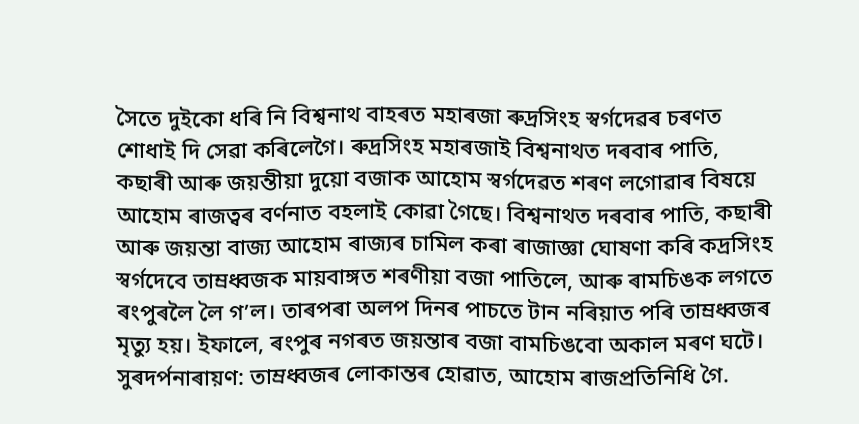সৈতে দুইকো ধৰি নি বিশ্বনাথ বাহৰত মহাৰজা ৰুদ্ৰসিংহ স্বৰ্গদেৱৰ চৰণত শোধাই দি সেৱা কৰিলেগৈ। ৰুদ্ৰসিংহ মহাৰজাই বিশ্বনাথত দৰবাৰ পাতি, কছাৰী আৰু জয়ন্তীয়া দুয়ো বজাক আহোম স্বৰ্গদেৱত শৰণ লগোৱাৰ বিষয়ে আহোম ৰাজত্বৰ বৰ্ণনাত বহলাই কোৱা গৈছে। বিশ্বনাথত দৰবাৰ পাতি, কছাৰী আৰু জয়ন্তা বাজ্য আহোম ৰাজ্যৰ চামিল কৰা ৰাজাজ্ঞা ঘোষণা কৰি কদ্রসিংহ স্বর্গদেবে তাম্রধ্বজক মায়বাঙ্গত শৰণীয়া বজা পাতিলে, আৰু ৰামচিঙক লগতে ৰংপুৰলৈ লৈ গ’ল। তাৰপৰা অলপ দিনৰ পাচতে টান নৰিয়াত পৰি তাম্ৰধ্বজৰ মৃত্যু হয়। ইফালে, ৰংপুৰ নগৰত জয়ন্তাৰ বজা বামচিঙবো অকাল মৰণ ঘটে। সুৰদৰ্পনাৰায়ণ: তাম্ৰধ্বজৰ লোকান্তৰ হোৱাত, আহোম ৰাজপ্রতিনিধি গৈ.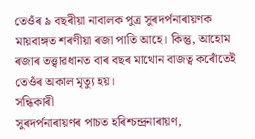তেওঁৰ ৯ বছৰীয়া নাবালক পুত্ৰ সুৰদৰ্পনাৰায়ণক মায়বাঙ্গত শৰণীয়া ৰজা পাতি আহে। কিন্তু, আহোম ৰজাৰ তত্ত্বাৱধানত বাৰ বছৰ মাথোন বাজত্ব কৰোঁতেই তেওঁৰ অকাল মৃত্যু হয়।
সন্ধিকাৰী
সুৰদৰ্পনাৰায়ণৰ পাচত হৰিশ্চন্দ্ৰনাৰায়ণ,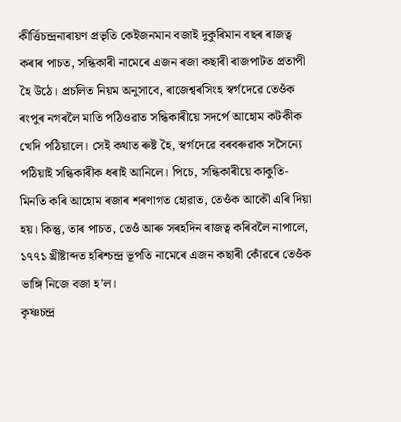কীৰ্ত্তিচন্দ্ৰনাৰায়ণ প্রভৃতি কেইজনমান বজাই দুকুৰিমান বছৰ ৰাজত্ব কৰাৰ পাচত, সন্ধিকাৰী নামেৰে এজন ৰজা কছাৰী ৰাজপাটত প্রতাপী হৈ উঠে। প্রচলিত নিয়ম অনুসাবে, ৰাজেশ্বৰসিংহ স্বৰ্গদেৱে তেওঁক ৰংপুৰ নগৰলৈ মাতি পঠিওৱাত সন্ধিকাৰীয়ে সদর্পে আহোম কটকীক খেদি পঠিয়ালে। সেই কথাত ৰুষ্ট হৈ, স্বৰ্গদেৱে বৰবৰুৱাক সসৈন্যে পঠিয়াই সন্ধিকাৰীক ধৰাই আনিলে। পিচে, সন্ধিকাৰীয়ে কাকুতি-মিনতি কৰি আহোম ৰজাৰ শৰণাগত হোৱাত, তেওঁক আকৌ এৰি দিয়া হয়। কিন্তু, তাৰ পাচত, তেওঁ আৰু সৰহদিন ৰাজত্ব কৰিবলৈ নাপালে, ১৭৭১ খ্রীষ্টাব্দত হৰিশ্চন্দ্ৰ ভূপতি নামেৰে এজন কছাৰী কোঁৱৰে তেওঁক ভাঙ্গি নিজে বজা হ’ল।
কৃষ্ণচন্দ্র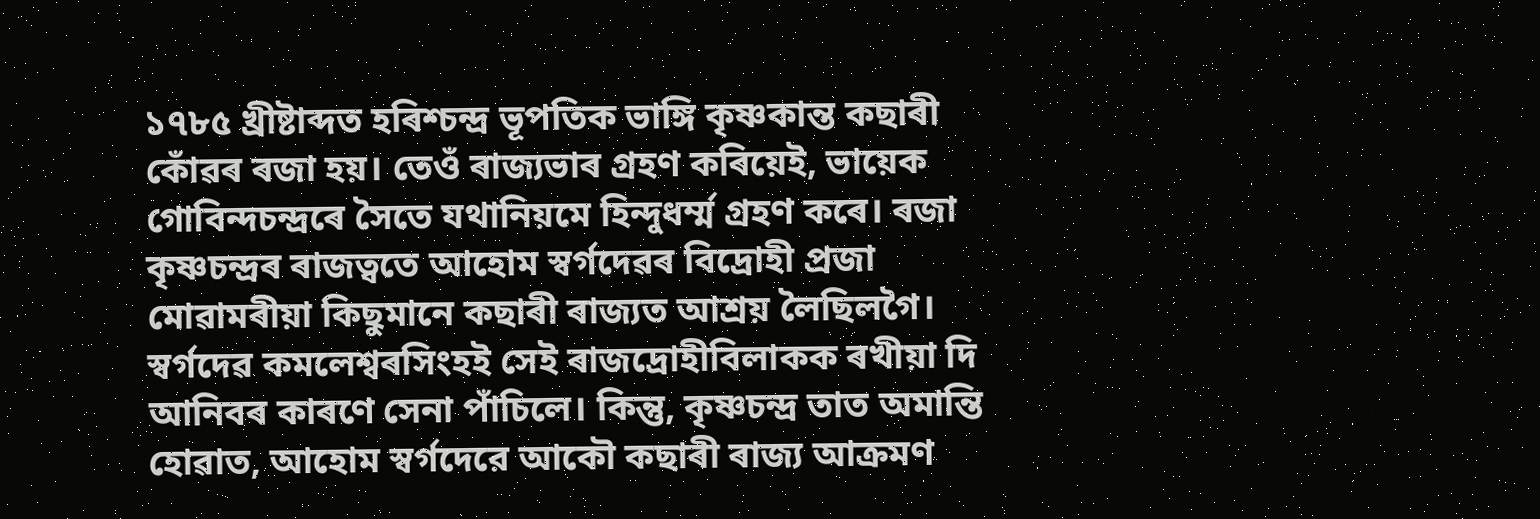১৭৮৫ খ্রীষ্টাব্দত হৰিশ্চন্দ্ৰ ভূপতিক ভাঙ্গি কৃষ্ণকান্ত কছাৰী কোঁৱৰ ৰজা হয়। তেওঁ ৰাজ্যভাৰ গ্ৰহণ কৰিয়েই, ভায়েক গোবিন্দচন্দ্ৰৰে সৈতে যথানিয়মে হিন্দুধৰ্ম্ম গ্ৰহণ কৰে। ৰজা কৃষ্ণচন্দ্ৰৰ ৰাজত্বতে আহোম স্বৰ্গদেৱৰ বিদ্ৰোহী প্রজা মোৱামৰীয়া কিছুমানে কছাৰী ৰাজ্যত আশ্ৰয় লৈছিলগৈ। স্বৰ্গদেৱ কমলেশ্বৰসিংহই সেই ৰাজদ্রোহীবিলাকক ৰখীয়া দি আনিবৰ কাৰণে সেনা পাঁচিলে। কিন্তু, কৃষ্ণচন্দ্র তাত অমান্তি হোৱাত, আহোম স্বৰ্গদেরে আকৌ কছাৰী ৰাজ্য আক্ৰমণ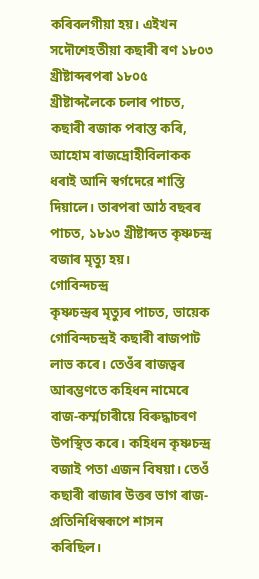কৰিবলগীয়া হয়। এইখন সদৌশেহতীয়া কছাৰী ৰণ ১৮০৩ খ্ৰীষ্টাব্দৰপৰা ১৮০৫ খ্ৰীষ্টাব্দলৈকে চলাৰ পাচত, কছাৰী ৰজাক পৰাস্ত কৰি, আহোম ৰাজদ্রোহীবিলাকক ধৰাই আনি স্বর্গদেরে শাস্তি দিয়ালে। তাৰপৰা আঠ বছৰৰ পাচত, ১৮১৩ খ্রীষ্টাব্দত কৃষ্ণচন্দ্র বজাৰ মৃত্যু হয়।
গোবিন্দচন্দ্ৰ
কৃষ্ণচন্দ্ৰৰ মৃত্যুৰ পাচত, ভায়েক গোবিন্দচন্দ্ৰই কছাৰী ৰাজপাট লাভ কৰে। তেওঁৰ ৰাজত্বৰ আৰম্ভণতে কহিধন নামেৰে বাজ-কৰ্ম্মচাৰীয়ে বিৰুদ্ধাচৰণ উপস্থিত কৰে। কহিধন কৃষ্ণচন্দ্র বজাই পতা এজন বিষয়া। তেওঁ কছাৰী ৰাজাৰ উত্তৰ ভাগ ৰাজ-প্রতিনিধিস্বৰূপে শাসন কৰিছিল।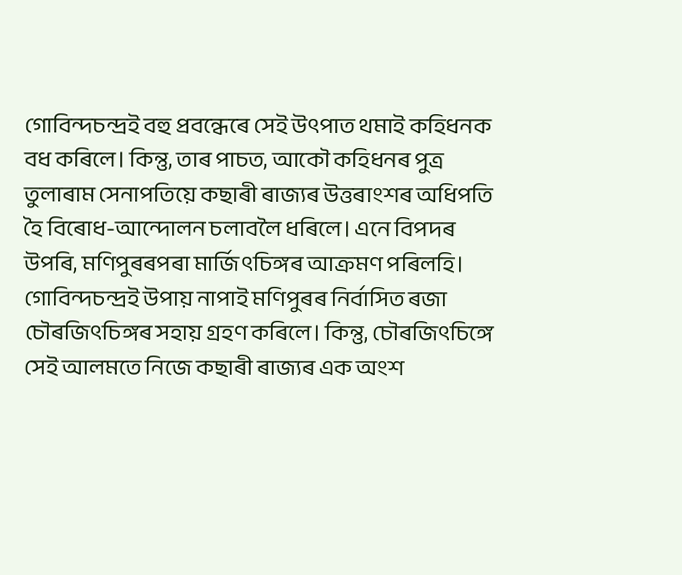গোবিন্দচন্দ্ৰই বহু প্রবন্ধেৰে সেই উৎপাত থমাই কহিধনক বধ কৰিলে। কিন্তু, তাৰ পাচত, আকৌ কহিধনৰ পুত্ৰ তুলাৰাম সেনাপতিয়ে কছাৰী ৰাজ্যৰ উত্তৰাংশৰ অধিপতি হৈ বিৰোধ-আন্দোলন চলাবলৈ ধৰিলে। এনে বিপদৰ উপৰি, মণিপুৰৰপৰা মাৰ্জিৎচিঙ্গৰ আক্ৰমণ পৰিলহি। গোবিন্দচন্দ্রই উপায় নাপাই মণিপুৰৰ নিৰ্বাসিত ৰজা চৌৰজিৎচিঙ্গৰ সহায় গ্রহণ কৰিলে। কিন্তু, চৌৰজিৎচিঙ্গে সেই আলমতে নিজে কছাৰী ৰাজ্যৰ এক অংশ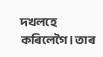দখলহে কৰিলেগৈ। তাৰ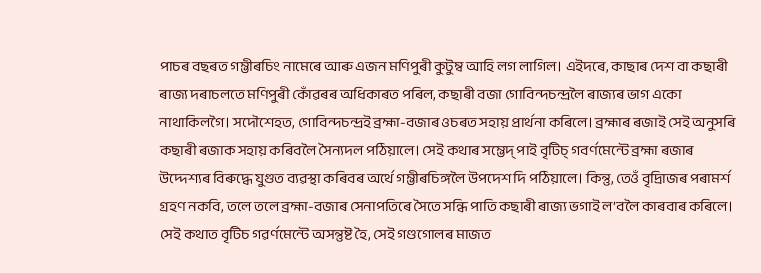পাচৰ বছৰত গম্ভীৰচিং নামেৰে আৰু এজন মণিপুৰী কুটুম্ব আহি লগ লাগিল। এইদৰে, কাছাৰ দেশ বা কছাৰী ৰাজ্য দৰাচলতে মণিপুৰী কোঁৱৰৰ অধিকাৰত পৰিল, কছাৰী বজা গোবিন্দচন্দ্ৰলৈ ৰাজ্যৰ ভাগ একো নাথাকিলগৈ। সদৌশেহত, গোবিন্দচন্দ্ৰই ব্ৰহ্মা-বজাৰ ওচৰত সহায় প্রার্থনা কৰিলে। ব্ৰহ্মাৰ ৰজাই সেই অনুসৰি কছাৰী ৰজাক সহায় কৰিবলৈ সৈন্যদল পঠিয়ালে। সেই কথাৰ সম্ভেদ্ পাই বৃটিচ্ গবর্ণমেন্টে ব্ৰহ্মা ৰজাৰ উদ্দেশ্যৰ বিৰুদ্ধে যুগুত ব্যৱস্থা কৰিবৰ অৰ্থে গম্ভীৰচিঙ্গলৈ উপদেশ দি পঠিয়ালে। কিন্তু, তেওঁ বৃদ্ৰিাজৰ পৰামৰ্শ গ্ৰহণ নকবি, তলে তলে ব্ৰহ্মা-বজাৰ সেনাপতিৰে সৈতে সন্ধি পাতি কছাৰী ৰাজ্য ভগাই ল’বলৈ কাৰবাৰ কৰিলে। সেই কথাত বৃটিচ গৱৰ্ণমেন্টে অসন্তুষ্ট হৈ, সেই গণ্ডগোলৰ মাজত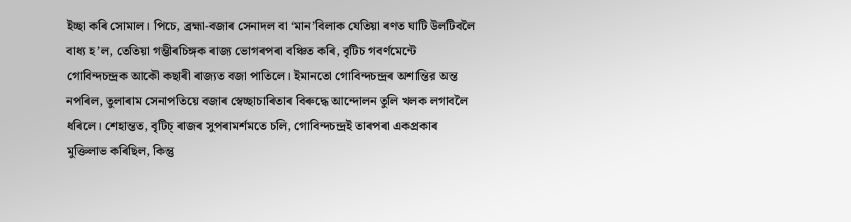ইচ্ছা কৰি সোমাল। পিচে, ব্রহ্মা-বজাৰ সেনাদল বা ‘মান’বিলাক যেতিয়া ৰণত ঘাটি উলটিবলৈ বাধ্য হ’ল, তেতিয়া গম্ভীৰচিঙ্গক ৰাজ্য ভোগৰপৰা বঞ্চিত কৰি, বৃটিচ গবর্ণমেন্টে গোবিন্দচন্দ্ৰক আকৌ কছাৰী ৰাজ্যত বজা পাতিলে। ইমানতো গোবিন্দচন্দ্ৰৰ অশান্তির অন্ত নপৰিল, তুলাৰাম সেনাপতিয়ে বজাৰ স্বেচ্ছাচাৰিতাৰ বিৰুদ্ধে আন্দোলন তুলি খলক লগাবলৈ ধৰিলে। শেহান্তত, বৃটিচ্ ৰাজৰ সুপৰামৰ্শমতে চলি, গোবিন্দচন্দ্রই তাৰপৰা একপ্ৰকাৰ মুক্তিলাভ কৰিছিল, কিন্তু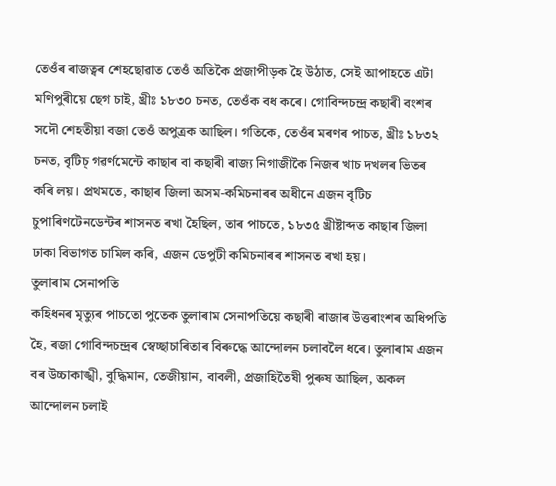তেওঁৰ ৰাজত্বৰ শেহছোৱাত তেওঁ অতিকৈ প্রজাপীড়ক হৈ উঠাত, সেই আপাহতে এটা মণিপুৰীয়ে ছেগ চাই, খ্রীঃ ১৮৩০ চনত, তেওঁক বধ কৰে। গোবিন্দচন্দ্র কছাৰী বংশৰ সদৌ শেহতীয়া বজা তেওঁ অপুত্রক আছিল। গতিকে, তেওঁৰ মৰণৰ পাচত, খ্রীঃ ১৮৩২ চনত, বৃটিচ্ গৱৰ্ণমেন্টে কাছাৰ বা কছাৰী ৰাজ্য নিগাজীকৈ নিজৰ খাচ দখলৰ ভিতৰ কৰি লয়। প্রথমতে, কাছাৰ জিলা অসম-কমিচনাৰৰ অধীনে এজন বৃটিচ চুপাৰিণটেনডেন্টৰ শাসনত ৰখা হৈছিল, তাৰ পাচতে, ১৮৩৫ খ্রীষ্টাব্দত কাছাৰ জিলা ঢাকা বিভাগত চামিল কৰি, এজন ডেপুটী কমিচনাৰৰ শাসনত ৰখা হয়।
তুলাৰাম সেনাপতি
কহিধনৰ মৃত্যুৰ পাচতো পুতেক তুলাৰাম সেনাপতিয়ে কছাৰী ৰাজাৰ উত্তৰাংশৰ অধিপতি হৈ, ৰজা গোবিন্দচন্দ্ৰৰ স্বেচ্ছাচাৰিতাৰ বিৰুদ্ধে আন্দোলন চলাবলৈ ধৰে। তুলাৰাম এজন বৰ উচ্চাকাঙ্খী, বুদ্ধিমান, তেজীয়ান, বাবলী, প্রজাহিতৈষী পুৰুষ আছিল, অকল আন্দোলন চলাই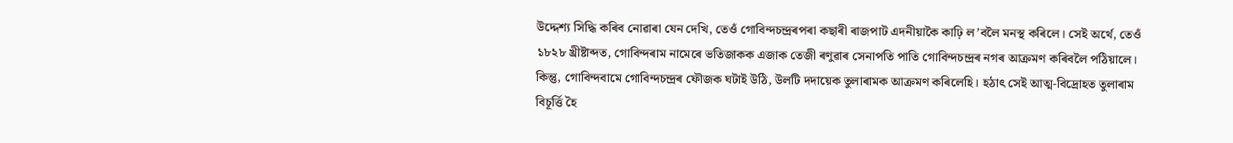উদ্দেশ্য সিদ্ধি কৰিব নোৱাৰা যেন দেখি, তেওঁ গোবিন্দচন্দ্ৰৰপৰা কছাৰী ৰাজপাট এদনীয়াকৈ কাঢ়ি ল’বলৈ মনস্থ কৰিলে। সেই অর্থে, তেওঁ ১৮২৮ খ্রীষ্টাব্দত, গোবিন্দৰাম নামেৰে ভতিজাকক এজাক তেজী ৰণুৱাৰ সেনাপতি পাতি গোবিন্দচন্দ্ৰৰ নগৰ আক্ৰমণ কৰিবলৈ পঠিয়ালে। কিন্তু, গোবিন্দবামে গোবিন্দচন্দ্ৰৰ ফৌজক ঘটাই উঠি, উলটি দদায়েক তুলাৰামক আক্রমণ কৰিলেহি। হঠাৎ সেই আত্ম-বিদ্রোহত তুলাৰাম বিচূৰ্ত্তি হৈ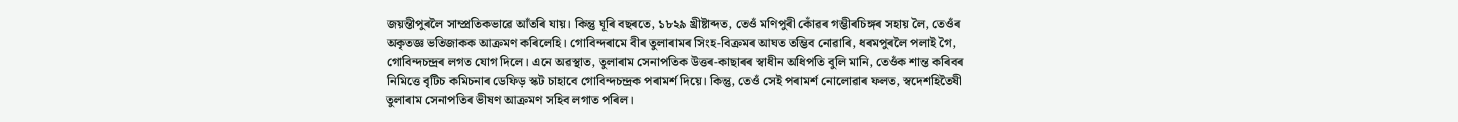জয়ন্তীপুৰলৈ সাম্প্ৰতিকভাৱে আঁতৰি যায়। কিন্তু ঘূৰি বছৰতে, ১৮২৯ খ্রীষ্টাব্দত, তেওঁ মণিপুৰী কোঁৱৰ গম্ভীৰচিঙ্গৰ সহায় লৈ, তেওঁৰ অকৃতজ্ঞ ভতিজাকক আক্রমণ কৰিলেহি। গোবিন্দৰামে বীৰ তুলাৰামৰ সিংহ-বিক্ৰমৰ আঘত তম্ভিব নোৱাৰি, ধৰমপুৰলৈ পলাই গৈ, গোবিন্দচন্দ্ৰৰ লগত যোগ দিলে। এনে অৱস্থাত, তুলাৰাম সেনাপতিক উত্তৰ-কাছাৰৰ স্বাধীন অধিপতি বুলি মানি, তেওঁক শান্ত কৰিবৰ নিমিত্তে বৃটিচ কমিচনাৰ ডেফিড় স্কট চাহাবে গোবিন্দচন্দ্ৰক পৰামৰ্শ দিয়ে। কিন্তু, তেওঁ সেই পৰামৰ্শ নোলোৱাৰ ফলত, স্বদেশহিতৈষী তুলাৰাম সেনাপতিৰ ভীষণ আক্রমণ সহিব লগাত পৰিল।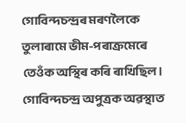গোবিন্দচন্দ্ৰৰ মৰণলৈকে তুলাৰামে ভীম-পৰাক্ৰমেৰে তেওঁক অস্থিৰ কৰি ৰাখিছিল। গোবিন্দচন্দ্ৰ অপুত্রক অৱস্থাত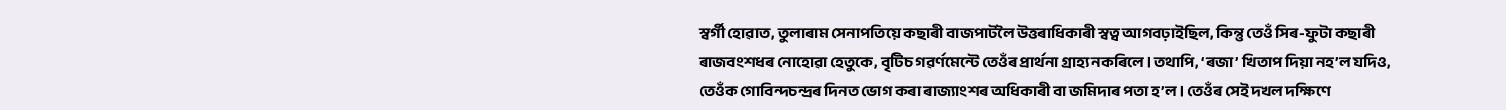স্বর্গী হোৱাত, তুলাৰাম সেনাপতিয়ে কছাৰী বাজপাটলৈ উত্তৰাধিকাৰী স্বত্ব আগবঢ়াইছিল, কিন্তু তেওঁ সিৰ-ফুটা কছাৰী ৰাজবংশধৰ নোহোৱা হেতুকে, বৃটিচ গৱৰ্ণমেন্টে তেওঁৰ প্ৰাৰ্থনা গ্রাহ্য নকৰিলে। তথাপি, ‘ৰজা’ খিতাপ দিয়া নহ’ল যদিও, তেওঁক গোবিন্দচন্দ্ৰৰ দিনত ভোগ কৰা ৰাজ্যাংশৰ অধিকাৰী বা জমিদাৰ পতা হ’ল। তেওঁৰ সেই দখল দক্ষিণে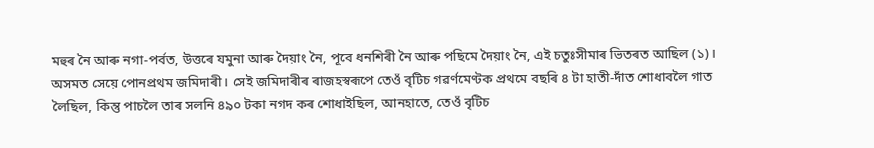মহুৰ নৈ আৰু নগা-পৰ্বত, উত্তৰে যমুনা আৰু দৈয়াং নৈ, পূবে ধনশিৰী নৈ আৰু পছিমে দৈয়াং নৈ, এই চতুঃসীমাৰ ভিতৰত আছিল (১)। অসমত সেয়ে পোনপ্রথম জমিদাৰী। সেই জমিদাৰীৰ ৰাজহস্বৰূপে তেওঁ বৃটিচ গৱৰ্ণমেণ্টক প্রথমে বছৰি ৪ টা হাতী-দাঁত শোধাবলৈ গাত লৈছিল, কিন্তু পাচলৈ তাৰ সলনি ৪৯০ টকা নগদ কৰ শোধাইছিল, আনহাতে, তেওঁ বৃটিচ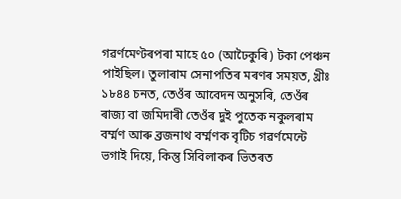গৱৰ্ণমেণ্টৰপৰা মাহে ৫০ (আঢৈকুৰি) টকা পেঞ্চন পাইছিল। তুলাৰাম সেনাপতিৰ মৰণৰ সময়ত, খ্রীঃ ১৮৪৪ চনত, তেওঁৰ আবেদন অনুসৰি, তেওঁৰ ৰাজ্য বা জমিদাৰী তেওঁৰ দুই পুতেক নকুলৰাম বৰ্ম্মণ আৰু ব্রজনাথ বৰ্ম্মণক বৃটিচ গৱৰ্ণমেন্টে ভগাই দিয়ে, কিন্তু সিবিলাকৰ ভিতৰত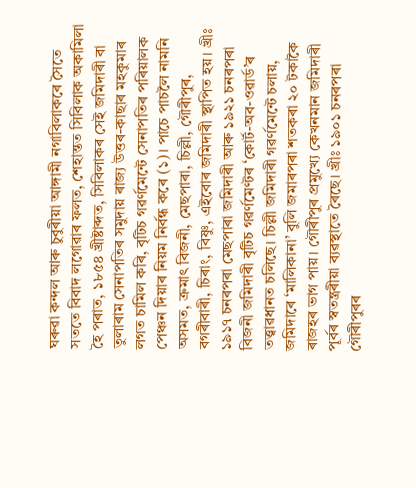ঘৰুৱা কন্দল আৰু চুবুৰীয়া আঙ্গামী নগাবিলাকৰে সৈতে সততে বিবাদ লগোৱাৰ ফলত, শেহান্তত সিবিলাক অকামিলা হৈ পৰাত, ১৮৫৪ খ্রীষ্টাব্দত, সিবিলাকৰ সেই জমিদাৰী বা তুলাৰাম সেনাপতিৰ সমুদায় ৰাজ্য উত্তৰ-কাছাৰ মহকুমাৰ লগত চামিল কৰি, বৃটিচ গৱৰ্ণমেন্টে সেনাপতিৰ পৰিয়ালক পেঞ্চন দিয়াৰ নিয়ম নিৰ্বন্ধ কৰে (১)। পাচে পাচলৈ নামনি অসমত, ক্রমাৎ বিজনী, মেছপাৰা, চিল্লী, গৌৰীপুৰ, বগৰীবাৰী, চিৰাং, বিষ্ণু, এইবোৰ জমিদাৰী স্থাপিত হয়। খ্রীঃ ১৯১৭ চনৰপৰা মেছপাৰা জমিদাৰী আৰু ১৯২১ চনৰপৰা বিজনী জমিদাৰী বৃটিচ গৱৰ্ণমেণ্টৰ ‘কোর্ট-অব-ওৱাৰ্ড’ৰ তত্ত্বাৱধানত চলিছে। চিল্লী জমিদাৰী গৱৰ্ণমেন্টে চলায়, জমিদাৰে ‘মালিকানা’ বুলি জমাৰপৰা শতকৰা ২০ টকাকৈ ৰাজহৰ ভাগ পায়। গৌৰীপুৰ প্ৰমুখ্যে কেখনমান জমিদাৰী পূৰ্বৰ স্বতন্ত্ৰৰীয়া ব্যৱস্থাতে ৰৈছে। খ্রীঃ ১৯০১ চনৰপৰা গৌৰীপুৰৰ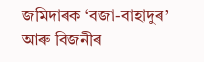জমিদাৰক ‘বজা-বাহাদুৰ’ আৰু বিজনীৰ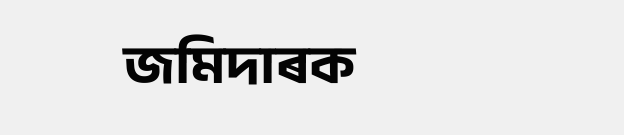জমিদাৰক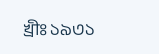খ্ৰীঃ ১৯৩১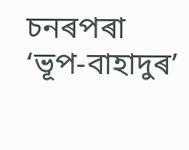চনৰপৰা ‘ভূপ-বাহাদুৰ’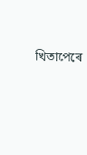খিতাপেৰে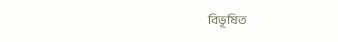বিভূষিত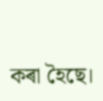কৰা হৈছে।